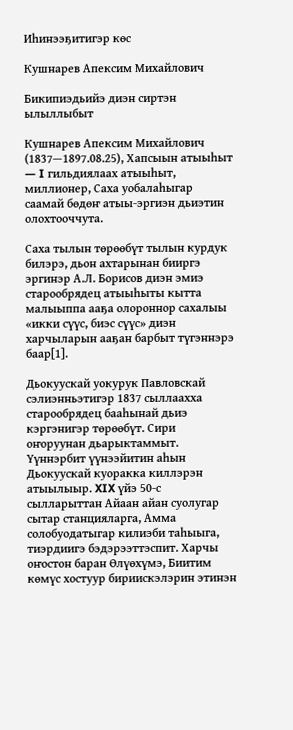Иһинээҕитигэр көс

Кушнарев Апексим Михайлович

Бикипиэдьийэ диэн сиртэн ылыллыбыт

Кушнарев Апексим Михайлович (1837—1897.08.25), Хапсыын атыыһыт — I гильдиялаах атыыһыт, миллионер, Саха уобалаһыгар саамай бөдөҥ атыы-эргиэн дьиэтин олохтооччута.

Саха тылын төрөөбүт тылын курдук билэрэ, дьон ахтарынан бииргэ эргинэр А.Л. Борисов диэн эмиэ старообрядец атыыһыты кытта малыыппа ааҕа олороннор сахалыы «икки сүүс, биэс сүүс» диэн харчыларын ааҕан барбыт түгэннэрэ баар[1].

Дьокуускай уокурук Павловскай сэлиэнньэтигэр 1837 сыллаахха старообрядец бааһынай дьиэ кэргэнигэр төрөөбүт. Сири оҥоруунан дьарыктаммыт. Үүннэрбит үүнээйитин аһын Дьокуускай куоракка киллэрэн атыылыыр. XIX үйэ 50-с сылларыттан Айаан айан суолугар сытар станцияларга, Амма солобуодатыгар килиэби таһыыга, тиэрдиигэ бэдэрээттэспит. Харчы оҥостон баран Өлүөхүмэ, Биитим көмүс хостуур бириискэлэрин этинэн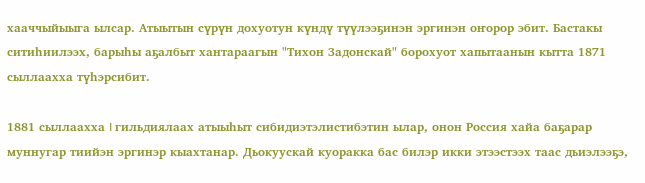хааччыйыыга ылсар. Атыытын сүрүн дохуотун күндү түүлээҕинэн эргинэн оҥорор эбит. Бастакы ситиһиилээх, барыһы аҕалбыт хантараагын "Тихон Задонскай" борохуот хапытаанын кытта 1871 сыллаахха түһэрсибит.

1881 сыллаахха I гильдиялаах атыыһыт сибидиэтэлистибэтин ылар, онон Россия хайа баҕарар муннугар тиийэн эргинэр кыахтанар. Дьокуускай куоракка бас билэр икки этээстээх таас дьиэлээҕэ,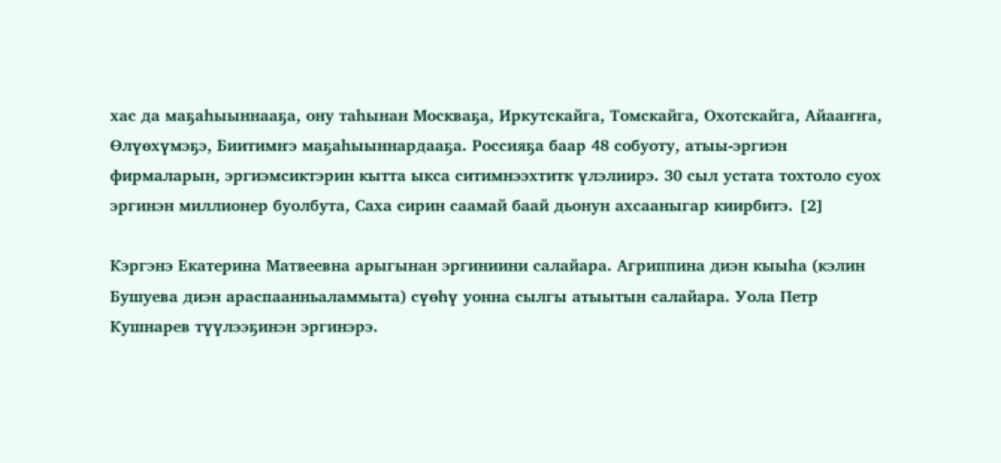хас да маҕаһыыннааҕа, ону таһынан Москваҕа, Иркутскайга, Томскайга, Охотскайга, Айааҥҥа, Өлүөхүмэҕэ, Биитимҥэ маҕаһыыннардааҕа. Россияҕа баар 48 собуоту, атыы-эргиэн фирмаларын, эргиэмсиктэрин кытта ыкса ситимнээхтитк үлэлиирэ. 30 сыл устата тохтоло суох эргинэн миллионер буолбута, Саха сирин саамай баай дьонун ахсааныгар киирбитэ. [2]

Кэргэнэ Екатерина Матвеевна арыгынан эргиниини салайара. Агриппина диэн кыыһа (кэлин Бушуева диэн араспаанньаламмыта) сүөһү уонна сылгы атыытын салайара. Уола Петр Кушнарев түүлээҕинэн эргинэрэ.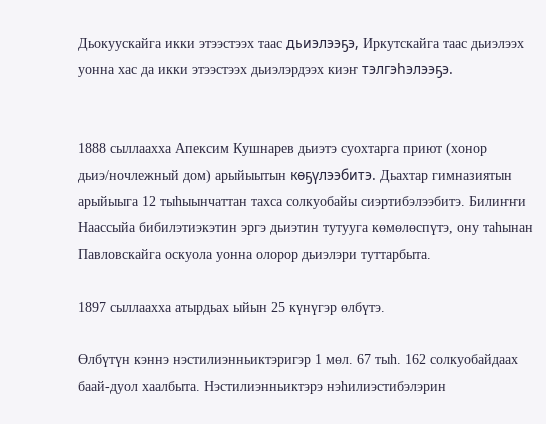Дьокуускайга икки этээстээх таас дьиэлээҕэ, Иркутскайга таас дьиэлээх уонна хас да икки этээстээх дьиэлэрдээх киэҥ тэлгэһэлээҕэ.


1888 сыллаахха Апексим Кушнарев дьиэтэ суохтарга приют (хонор дьиэ/ночлежный дом) арыйыытын көҕүлээбитэ. Дьахтар гимназиятын арыйыыга 12 тыһыынчаттан тахса солкуобайы сиэртибэлээбитэ. Билиҥҥи Наассыйа бибилэтиэкэтин эргэ дьиэтин тутууга көмөлөспүтэ, ону таһынан Павловскайга оскуола уонна олорор дьиэлэри туттарбыта.

1897 сыллаахха атырдьах ыйын 25 күнүгэр өлбүтэ.

Өлбүтүн кэннэ нэстилиэнньиктэригэр 1 мөл. 67 тыһ. 162 солкуобайдаах баай-дуол хаалбыта. Нэстилиэнньиктэрэ нэһилиэстибэлэрин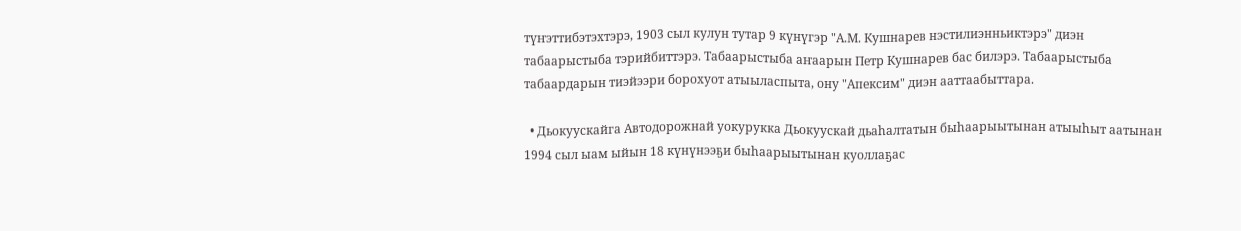түҥэттибэтэхтэрэ, 1903 сыл кулун тутар 9 күнүгэр "А.М. Кушнарев нэстилиэнньиктэрэ" диэн табаарыстыба тэрийбиттэрэ. Табаарыстыба аҥаарын Петр Кушнарев бас билэрэ. Табаарыстыба табаардарын тиэйээри борохуот атыыласпыта, ону "Апексим" диэн ааттаабыттара.

  • Дьокуускайга Автодорожнай уокурукка Дьокуускай дьаһалтатын быһаарыытынан атыыһыт аатынан 1994 сыл ыам ыйын 18 күнүнээҕи быһаарыытынан куоллаҕас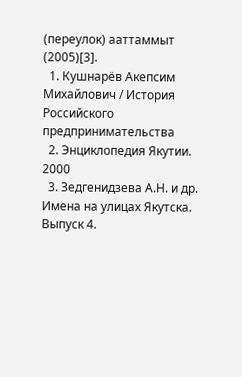(переулок) ааттаммыт (2005)[3].
  1. Кушнарёв Акепсим Михайлович / История Российского предпринимательства
  2. Энциклопедия Якутии. 2000
  3. Зедгенидзева А.Н. и др. Имена на улицах Якутска. Выпуск 4.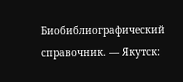Биобиблиографический справочник. — Якутск: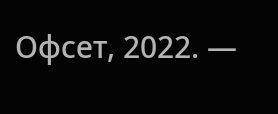Офсет, 2022. —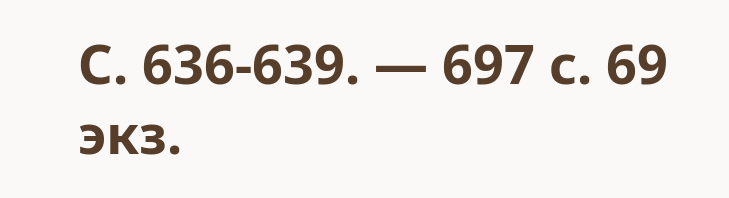С. 636-639. — 697 с. 69 экз.